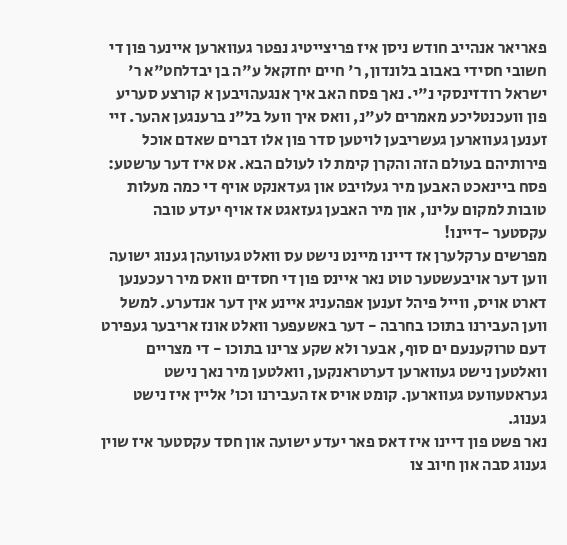פאריאר אנהייב חודש ניסן איז פריצייטיג נפטר געווארען איינער פון די חשובי חסידי באבוב בלונדון, ר' חיים יחזקאל ע"ה בן יבדלחט"א ר' ישראל רודזינסקי נ"י. נאך פסח האב איך אנגעהויבען א קורצע סעריע פון וועכנטליכע מאמרים לע"נ, וואס איך וועל בל"נ ברענגען אהער. זיי זענען געווארען געשריבען לויטען סדר פון אלו דברים שאדם אוכל פירותיהם בעולם הזה והקרן קימת לו לעולם הבא. אט איז דער ערשטע:
פסח ביינאכט האבען מיר געלויבט און געדאנקט אויף די כמה מעלות טובות למקום עלינו, און מיר האבען געזאגט אז אויף יעדע טובה עקסטער -דיינו!
מפרשים ערקלערן אז דיינו מיינט נישט עס וואלט געוועהן גענוג ישועה ווען דער אויבעשטער טוט נאר איינס פון די חסדים וואס מיר רעכענען דארט אויס, ווייל פיהל זענען אפהעניג איינע אין דער אנדערע. למשל ווען העבירנו בתוכו בחרבה - דער באשעפער וואלט אונז אריבער געפירט דעם טרוקענעם ים סוף, אבער ולא שקע צרינו בתוכו - די מצריים וואלטען נישט געווארען דערטראנקען, וואלטען מיר נאך נישט געראטעוועט געווארען. קומט אויס אז העבירנו וכו’ אליין איז נישט גענוג.
נאר פשט פון דיינו איז דאס פאר יעדע ישועה און חסד עקסטער איז שוין גענוג סבה און חיוב צו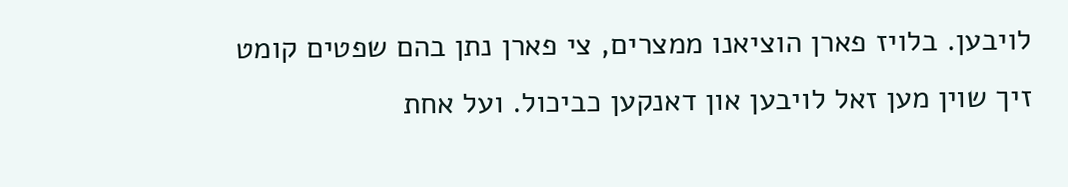לויבען. בלויז פארן הוציאנו ממצרים, צי פארן נתן בהם שפטים קומט זיך שוין מען זאל לויבען און דאנקען כביכול. ועל אחת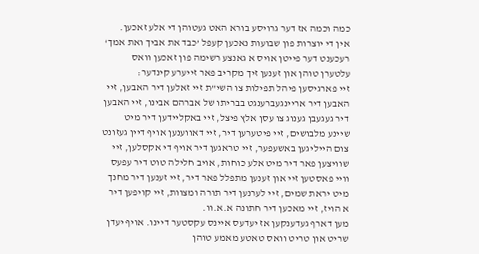כמה וכמה אז דער גרויסע בורא האט געטוהן די אלע זאכען.
אין די יוצרות פון שבועות נאכען קעפל ’כבד את אביך ואת אמך‘ רעכענט דער פייטן אויס א גאנצע רשימה פון זאכען וואס עלטערן טוהן און זענען זיך מקריב פאר זייערע קינדער:
זיי פארגיסען פיהל תפילות צו השי”ת זיי זאלען דיר האבען, זיי האבען דיר אריינגעברענגט בבריתו של אברהם אבינו, זיי האבען דיר געגעבן גענוג צו עסן אלץ פיצל, זיי באקליידען דיר מיט שיינע מלבושים, זיי פיטערען דיר, זיי דאווענען אויף דיין געזונט צום הייליגען באשעפער, זיי טראגען דיר אויף די אקסלען, זיי שוויצען פאר דיר מיט אלע כוחות, אויב חלילה טוט דיר עפעס וויי פאסטען זיי און זענען מתפלל פאר דיר, זיי זענען דיר מחנך מיט יראת שמים, זיי לערנען דיר תורה ומצוות, זיי קויפען דיר א הויז, זיי מאכען דיר חתונה א.א.וו.
מען דארף געדענקען אז יעדעס איינס עקסטער דיינו. אויף יעדן שריט און טריט וואס טאטע מאמע טוהן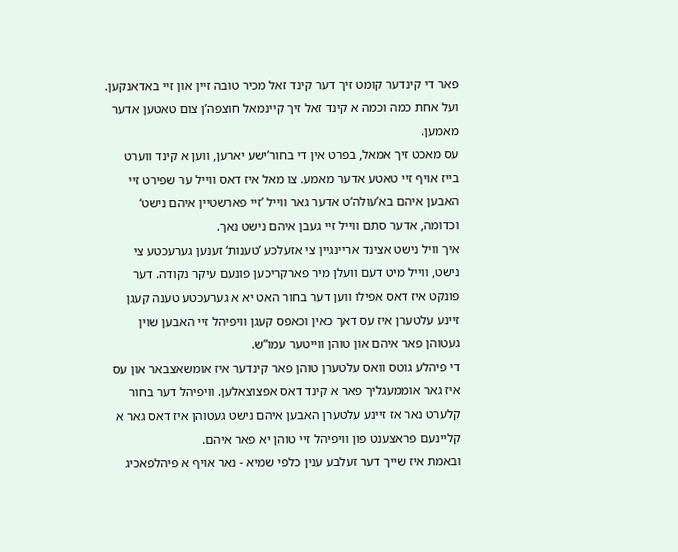פאר די קינדער קומט זיך דער קינד זאל מכיר טובה זיין און זיי באדאנקען. ועל אחת כמה וכמה א קינד זאל זיך קיינמאל חוצפה’ן צום טאטען אדער מאמען.
עס מאכט זיך אמאל, בפרט אין די בחור’ישע יארען, ווען א קינד ווערט בייז אויף זיי טאטע אדער מאמע. צו מאל איז דאס ווייל ער שפירט זיי האבען איהם בא’עולה‘ט אדער גאר ווייל ’זיי פארשטיין איהם נישט‘ וכדומה, אדער סתם ווייל זיי געבן איהם נישט נאך.
איך וויל נישט אצינד אריינגיין צי אזעלכע ’טענות‘ זענען גערעכטע צי נישט, ווייל מיט דעם וועלן מיר פארקריכען פונעם עיקר נקודה. דער פונקט איז דאס אפילו ווען דער בחור האט יא א גערעכטע טענה קעגן זיינע עלטערן איז עס דאך כאין וכאפס קעגן וויפיהל זיי האבען שוין געטוהן פאר איהם און טוהן ווייטער עמו”ש.
די פיהלע גוטס וואס עלטערן טוהן פאר קינדער איז אומשאצבאר און עס איז גאר אוממעגליך פאר א קינד דאס אפצוצאלען. וויפיהל דער בחור קלערט נאר אז זיינע עלטערן האבען איהם נישט געטוהן איז דאס גאר א קליינעם פראצענט פון וויפיהל זיי טוהן יא פאר איהם.
ובאמת איז שייך דער זעלבע ענין כלפי שמיא - נאר אויף א פיהלפאכיג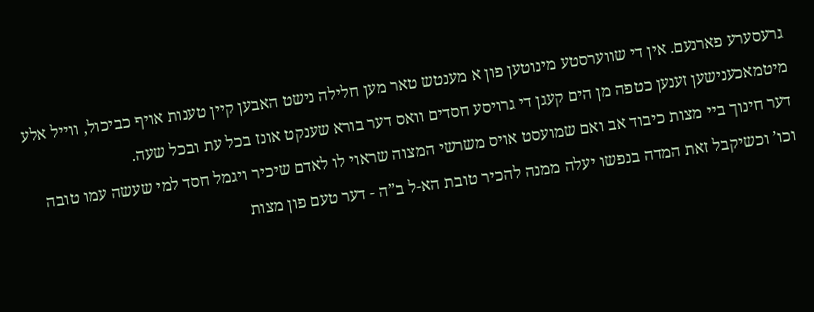גרעסערע פארנעם. אין די שווערסטע מינוטען פון א מענטש טאר מען חלילה נישט האבען קיין טענות אויף כביכול, ווייל אלע מיטמאכענישען זענען כטפה מן הים קעגן די גרויסע חסדים וואס דער בורא שענקט אונז בכל עת ובכל שעה.
דער חינוך ביי מצות כיבוד אב ואם שמועסט אויס משרשי המצוה שראוי לו לאדם שיכיר ויגמל חסד למי שעשה עמו טובה וכו’ וכשיקבל זאת המדה בנפשו יעלה ממנה להכיר טובת הא-ל ב”ה - דער טעם פון מצות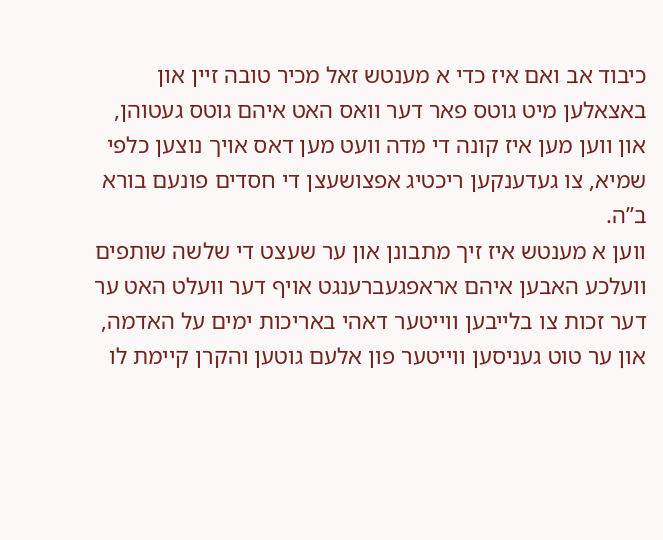כיבוד אב ואם איז כדי א מענטש זאל מכיר טובה זיין און באצאלען מיט גוטס פאר דער וואס האט איהם גוטס געטוהן, און ווען מען איז קונה די מדה וועט מען דאס אויך נוצען כלפי שמיא, צו געדענקען ריכטיג אפצושעצן די חסדים פונעם בורא ב”ה.
ווען א מענטש איז זיך מתבונן און ער שעצט די שלשה שותפים וועלכע האבען איהם אראפגעברענגט אויף דער וועלט האט ער דער זכות צו בלייבען ווייטער דאהי באריכות ימים על האדמה, און ער טוט געניסען ווייטער פון אלעם גוטען והקרן קיימת לו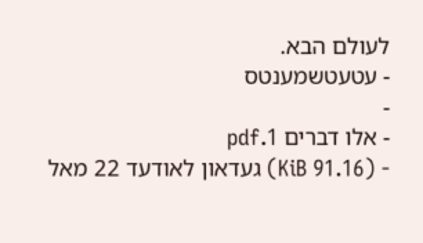לעולם הבא.
- עטעטשמענטס
-
- אלו דברים 1.pdf
- (91.16 KiB) געדאון לאודעד 22 מאל